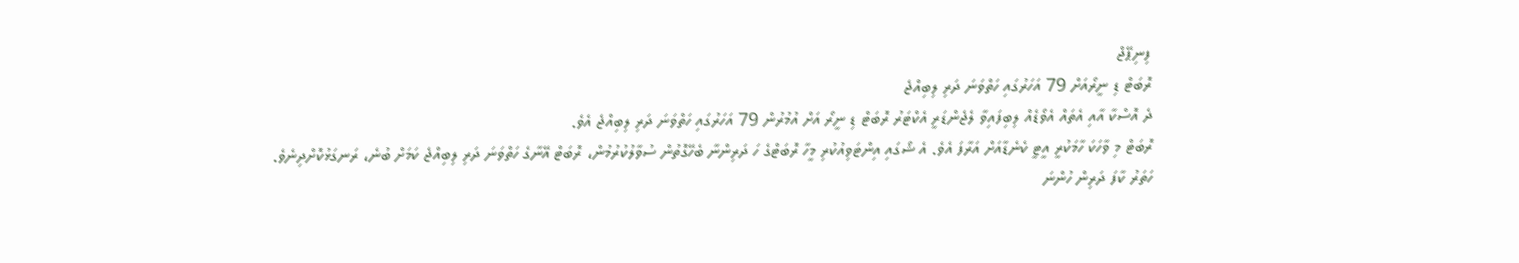ފިނިޕޭޖް
ރޮބަޓް ޑި ނީރޯއަށް 79 އަހަރުގައި ހަތްވަނަ ދަރި ލިބިއްޖެ
ދެ އޮސްކާ އާއި އެތައް އެވޯޑެއް ލިބިފައިވާ ލެޖެންޑަރީ އެކްޓަރު ރޮބަޓް ޑި ނީރޯ އަށް އުމުރުން 79 އަހަރުގައި ހަތްވަނަ ދަރި ލިބިއްޖެ އެވެ.
ރޮބަޓް މި ވާހަކަ ހާމަކުރީ އީޓީ ކެނެޑާއަށް އަރާފަ އެވެ. އެ ޝޯގައި އިންޓަވިއުކުރި މީހާ ރޮބަޓްގެ ހަ ދަރިންނާ ބެހޭގޮތުން ސުވާލުކުރުމުން، ރޮބަޓް އޭނާގެ ހަތްވަނަ ދަރި ލިބިއްޖެ ކަމަށް ބުނެ، ރަނގަޅުކޮށްދިނެވެ.
ހަތަރު ކާފަ ދަރިން ހުންނަ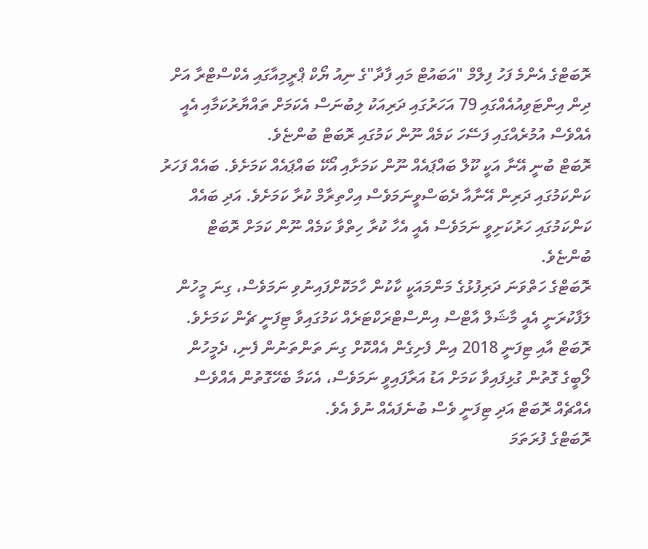ރޮބަޓްގެ އެންމެ ފަހު ފިލްމް "އަބައުޓް މައި ފާދާ"ގެ ނިއު ޔޯކް ޕްރީމިއާގައި އެކްސްޓްރާ އަށް ދިން އިންޓަވިއުއެއްގައި 79 އަހަރުގައި ދަރިއަކު ލިބުނަސް އެކަމަށް ތައްޔާރުކަމާއި އެއީ އެއްވެސް އުމުރެއްގައި ފަސޭހަ ކަމެއް ނޫން ކަމުގައި ރޮބަޓް ބުންޏެވެ.
ރޮބަޓް ބުނީ އޭނާ އަކީ ކޫލް ބައްޕައެއް ނޫން ކަމަށާއި އޯކޭ ބައްޕައެއް ކަމަށެވެ. ބައެއް ފަހަރު ކަންކަމުގައި ދަރިން އޭނާއާ ދެބަސްވީނަމަވެސް އިހްތިރާމް ކުރާ ކަމަށެވެ. އަދި ބައެއް ކަންކަމުގައި ހަރުކަށިވީ ނަމަވެސް އެއީ އެހާ ކުރާ ހިތްވާ ކަމެއް ނޫން ކަމަށް ރޮބަޓް ބުންޏެވެ.
ރޮބަޓްގެ ހަތްވަނަ ދަރިފުޅުގެ މަންމައަކީ ކާކުން ހާމަކޮށްފައިނުވި ނަމަވެސް، ގިނަ މީހުން ލަފާކުރަނީ އެއީ މާޝަލް އާޓްސް އިންސްޓްރަކްޓަރެއް ކަމުގައިވާ ޓިފަނީ ޗެން ކަމަށެވެ. ރޮބަޓް އާއި ޓިފަނީ 2018 އިން ފެށިގެން އެއްކޮށް ގިނަ ތަންތަނުން ފެނި، ދެމީހުން ލޯބީގެ ގޮތުން ގުޅިފައިވާ ކަމަށް އަޑު އަރާފައިވީ ނަމަވެސް، އެކަމާ ބެހޭގޮތުން އެއްވެސް އެއްޗެއް ރޮބަޓް އަދި ޓިފަނީ ވެސް ބުނެފައެއް ނުވެ އެވެ.
ރޮބަޓްގެ ފުރަތަމަ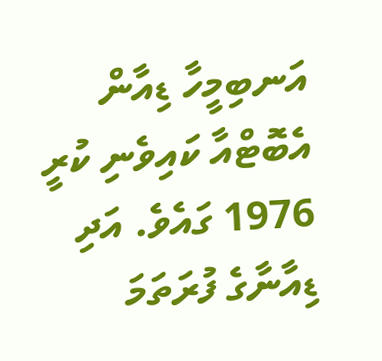އަނބިމީހާ ޑިއާން އެބޮޓްއާ ކައިވެނި ކުރީ 1976 ގައެވެ. އަދި ޑިއާނާގެ ފުރަތަމަ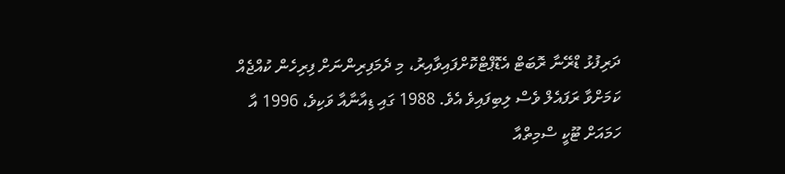ދަރިފުޅު ޑްރޭނާ ރޮބަޓް އެޑޮޕްޓްކޮށްފައިވާއިރު، މި ދެމަފިރިންނަށް ފިރިހެން ކުއްޖެއް ކަމަށްވާ ރަފައެލް ވެސް ލިބިފައިވެ އެވެ. 1988 ގައި ޑިއާނާއާ ވަކިވެ، 1996 އާ ހަމައަށް ޓޫކީ ސްމިތްއާ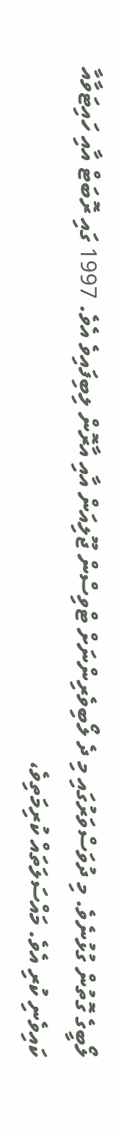ލޯބީގެ ގޮތުން ގުޅުނެވެ. މި ދުވަސްވަރުގައި މި ދެ ލޯބިވެރިންނަށް ޓްވިސްން ޖޫލިއަން އާއި އާރޮން ލިބިފައިވެ އެވެ. 1997 ގައި ރޮބަޓް އާއި ހައިޓަވާއާ ކައިވެނި ކުރި އެވެ. މައްސަލަތައް ކުރިމަތިވެ،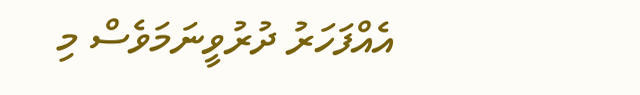އެއްފަހަރު ދުރުވީނަމަވެސް މި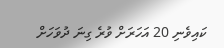ކައިވެނި 20 އަހަރަށް ވުރެ ގިނަ ދުވަހަށް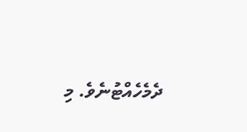ދެމެހެއްޓުނެވެ. މި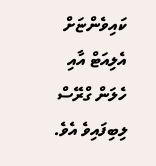ކައިވެންޏަށް އެލިއަޓް އާއި ހެލަން ގްރޭސް ލިބިފައިވެ އެވެ.